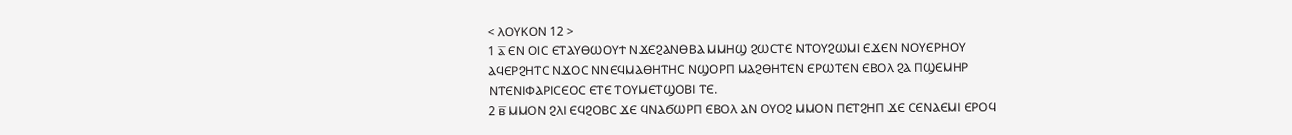< ⲖⲞⲨⲔⲞⲚ 12 >
1 ⲁ̅ ⲈⲚ ⲞⲒⲤ ⲈⲦⲀⲨⲐⲰⲞⲨϮ ⲚϪⲈϨⲀⲚⲐⲂⲀ ⲘⲘⲎϢ ϨⲰⲤⲦⲈ ⲚⲦⲞⲨϨⲰⲘⲒ ⲈϪⲈⲚ ⲚⲞⲨⲈⲢⲎⲞⲨ ⲀϤⲈⲢϨⲎⲦⲤ ⲚϪⲞⲤ ⲚⲚⲈϤⲘⲀⲐⲎⲦⲎⲤ ⲚϢⲞⲢⲠ ⲘⲀϨⲐⲎⲦⲈⲚ ⲈⲢⲰⲦⲈⲚ ⲈⲂⲞⲖ ϨⲀ ⲠϢⲈⲘⲎⲢ ⲚⲦⲈⲚⲒⲪⲀⲢⲒⲤⲈⲞⲤ ⲈⲦⲈ ⲦⲞⲨⲘⲈⲦϢⲞⲂⲒ ⲦⲈ.
2 ⲃ̅ ⲘⲘⲞⲚ ϨⲖⲒ ⲈϤϨⲞⲂⲤ ϪⲈ ϤⲚⲀϬⲰⲢⲠ ⲈⲂⲞⲖ ⲀⲚ ⲞⲨⲞϨ ⲘⲘⲞⲚ ⲠⲈⲦϨⲎⲠ ϪⲈ ⲤⲈⲚⲀⲈⲘⲒ ⲈⲢⲞϤ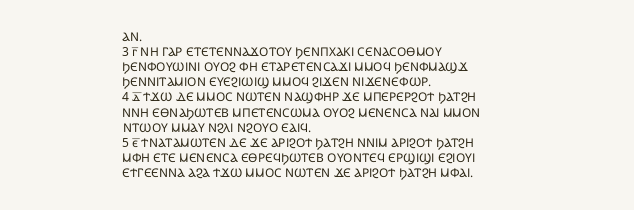ⲀⲚ.
3 ⲅ̅ ⲚⲎ ⲄⲀⲢ ⲈⲦⲈⲦⲈⲚⲚⲀϪⲞⲦⲞⲨ ϦⲈⲚⲠⲬⲀⲔⲒ ⲤⲈⲚⲀⲤⲞⲐⲘⲞⲨ ϦⲈⲚⲪⲞⲨⲰⲒⲚⲒ ⲞⲨⲞϨ ⲪⲎ ⲈⲦⲀⲢⲈⲦⲈⲚⲤⲀϪⲒ ⲘⲘⲞϤ ϦⲈⲚⲪⲘⲀϢϪ ϦⲈⲚⲚⲒⲦⲀⲘⲒⲞⲚ ⲈⲨⲈϨⲒⲰⲒϢ ⲘⲘⲞϤ ϨⲒϪⲈⲚ ⲚⲒϪⲈⲚⲈⲪⲰⲢ.
4 ⲇ̅ ϮϪⲰ ⲆⲈ ⲘⲘⲞⲤ ⲚⲰⲦⲈⲚ ⲚⲀϢⲪⲎⲢ ϪⲈ ⲘⲠⲈⲢⲈⲢϨⲞϮ ϦⲀⲦϨⲎ ⲚⲚⲎ ⲈⲐⲚⲀϦⲰⲦⲈⲂ ⲘⲠⲈⲦⲈⲚⲤⲰⲘⲀ ⲞⲨⲞϨ ⲘⲈⲚⲈⲚⲤⲀ ⲚⲀⲒ ⲘⲘⲞⲚ ⲚⲦⲰⲞⲨ ⲘⲘⲀⲨ ⲚϨⲖⲒ ⲚϨⲞⲨⲞ ⲈⲀⲒϤ.
5 ⲉ̅ ϮⲚⲀⲦⲀⲘⲰⲦⲈⲚ ⲆⲈ ϪⲈ ⲀⲢⲒϨⲞϮ ϦⲀⲦϨⲎ ⲚⲚⲒⲘ ⲀⲢⲒϨⲞϮ ϦⲀⲦϨⲎ ⲘⲪⲎ ⲈⲦⲈ ⲘⲈⲚⲈⲚⲤⲀ ⲈⲐⲢⲈϤϦⲰⲦⲈⲂ ⲞⲨⲞⲚⲦⲈϤ ⲈⲢϢⲒϢⲒ ⲈϨⲒⲞⲨⲒ ⲈϮⲄⲈⲈⲚⲚⲀ ⲀϨⲀ ϮϪⲰ ⲘⲘⲞⲤ ⲚⲰⲦⲈⲚ ϪⲈ ⲀⲢⲒϨⲞϮ ϦⲀⲦϨⲎ ⲘⲪⲀⲒ.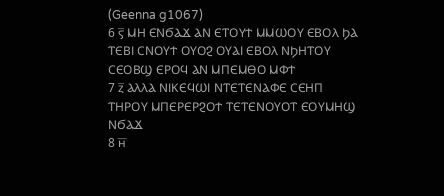(Geenna g1067)
6 ⲋ̅ ⲘⲎ ⲈⲚϬⲀϪ ⲀⲚ ⲈⲦⲞⲨϮ ⲘⲘⲰⲞⲨ ⲈⲂⲞⲖ ϦⲀ ⲦⲈⲂⲒ ⲤⲚⲞⲨϮ ⲞⲨⲞϨ ⲞⲨⲀⲒ ⲈⲂⲞⲖ ⲚϦⲎⲦⲞⲨ ⲤⲈⲞⲂϢ ⲈⲢⲞϤ ⲀⲚ ⲘⲠⲈⲘⲐⲞ ⲘⲪϮ
7 ⲍ̅ ⲀⲖⲖⲀ ⲚⲒⲔⲈϤⲰⲒ ⲚⲦⲈⲦⲈⲚⲀⲪⲈ ⲤⲈⲎⲠ ⲦⲎⲢⲞⲨ ⲘⲠⲈⲢⲈⲢϨⲞϮ ⲦⲈⲦⲈⲚⲞⲨⲞⲦ ⲈⲞⲨⲘⲎϢ ⲚϬⲀϪ
8 ⲏ̅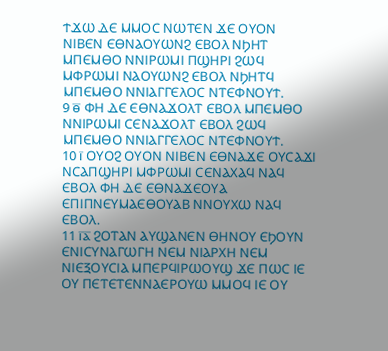ϮϪⲰ ⲆⲈ ⲘⲘⲞⲤ ⲚⲰⲦⲈⲚ ϪⲈ ⲞⲨⲞⲚ ⲚⲒⲂⲈⲚ ⲈⲐⲚⲀⲞⲨⲰⲚϨ ⲈⲂⲞⲖ ⲚϦⲎⲦ ⲘⲠⲈⲘⲐⲞ ⲚⲚⲒⲢⲰⲘⲒ ⲠϢⲎⲢⲒ ϨⲰϤ ⲘⲪⲢⲰⲘⲒ ⲚⲀⲞⲨⲰⲚϨ ⲈⲂⲞⲖ ⲚϦⲎⲦϤ ⲘⲠⲈⲘⲐⲞ ⲚⲚⲒⲀⲄⲄⲈⲖⲞⲤ ⲚⲦⲈⲪⲚⲞⲨϮ.
9 ⲑ̅ ⲪⲎ ⲆⲈ ⲈⲐⲚⲀϪⲞⲖⲦ ⲈⲂⲞⲖ ⲘⲠⲈⲘⲐⲞ ⲚⲚⲒⲢⲰⲘⲒ ⲤⲈⲚⲀϪⲞⲖⲦ ⲈⲂⲞⲖ ϨⲰϤ ⲘⲠⲈⲘⲐⲞ ⲚⲚⲒⲀⲄⲄⲈⲖⲞⲤ ⲚⲦⲈⲪⲚⲞⲨϮ.
10 ⲓ̅ ⲞⲨⲞϨ ⲞⲨⲞⲚ ⲚⲒⲂⲈⲚ ⲈⲐⲚⲀϪⲈ ⲞⲨⲤⲀϪⲒ ⲚⲤⲀⲠϢⲎⲢⲒ ⲘⲪⲢⲰⲘⲒ ⲤⲈⲚⲀⲬⲀϤ ⲚⲀϤ ⲈⲂⲞⲖ ⲪⲎ ⲆⲈ ⲈⲐⲚⲀϪⲈⲞⲨⲀ ⲈⲠⲒⲠⲚⲈⲨⲘⲀⲈⲐⲞⲨⲀⲂ ⲚⲚⲞⲨⲬⲰ ⲚⲀϤ ⲈⲂⲞⲖ.
11 ⲓ̅ⲁ̅ ϨⲞⲦⲀⲚ ⲀⲨϢⲀⲚⲈⲚ ⲐⲎⲚⲞⲨ ⲈϦⲞⲨⲚ ⲈⲚⲒⲤⲨⲚⲀⲄⲰⲄⲎ ⲚⲈⲘ ⲚⲒⲀⲢⲬⲎ ⲚⲈⲘ ⲚⲒⲈⲜⲞⲨⲤⲒⲀ ⲘⲠⲈⲢϤⲒⲢⲰⲞⲨϢ ϪⲈ ⲠⲰⲤ ⲒⲈ ⲞⲨ ⲠⲈⲦⲈⲦⲈⲚⲚⲀⲈⲢⲞⲨⲰ ⲘⲘⲞϤ ⲒⲈ ⲞⲨ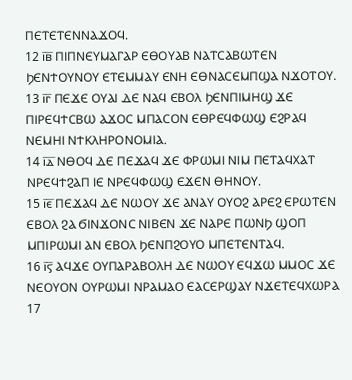ⲠⲈⲦⲈⲦⲈⲚⲚⲀϪⲞϤ.
12 ⲓ̅ⲃ̅ ⲠⲒⲠⲚⲈⲨⲘⲀⲄⲀⲢ ⲈⲐⲞⲨⲀⲂ ⲚⲀⲦⲤⲀⲂⲰⲦⲈⲚ ϦⲈⲚϮⲞⲨⲚⲞⲨ ⲈⲦⲈⲘⲘⲀⲨ ⲈⲚⲎ ⲈⲐⲚⲀⲤⲈⲘⲠϢⲀ ⲚϪⲞⲦⲞⲨ.
13 ⲓ̅ⲅ̅ ⲠⲈϪⲈ ⲞⲨⲀⲒ ⲆⲈ ⲚⲀϤ ⲈⲂⲞⲖ ϦⲈⲚⲠⲒⲘⲎϢ ϪⲈ ⲠⲒⲢⲈϤϮⲤⲂⲰ ⲀϪⲞⲤ ⲘⲠⲀⲤⲞⲚ ⲈⲐⲢⲈϤⲪⲰϢ ⲈϨⲢⲀϤ ⲚⲈⲘⲎⲒ ⲚϮⲔⲖⲎⲢⲞⲚⲞⲘⲒⲀ.
14 ⲓ̅ⲇ̅ ⲚⲐⲞϤ ⲆⲈ ⲠⲈϪⲀϤ ϪⲈ ⲪⲢⲰⲘⲒ ⲚⲒⲘ ⲠⲈⲦⲀϤⲬⲀⲦ ⲚⲢⲈϤϮϨⲀⲠ ⲒⲈ ⲚⲢⲈϤⲪⲰϢ ⲈϪⲈⲚ ⲐⲎⲚⲞⲨ.
15 ⲓ̅ⲉ̅ ⲠⲈϪⲀϤ ⲆⲈ ⲚⲰⲞⲨ ϪⲈ ⲀⲚⲀⲨ ⲞⲨⲞϨ ⲀⲢⲈϨ ⲈⲢⲰⲦⲈⲚ ⲈⲂⲞⲖ ϨⲀ ϬⲒⲚϪⲞⲚⲤ ⲚⲒⲂⲈⲚ ϪⲈ ⲚⲀⲢⲈ ⲠⲰⲚϦ ϢⲞⲠ ⲘⲠⲒⲢⲰⲘⲒ ⲀⲚ ⲈⲂⲞⲖ ϦⲈⲚⲠϨⲞⲨⲞ ⲘⲠⲈⲦⲈⲚⲦⲀϤ.
16 ⲓ̅ⲋ̅ ⲀϤϪⲈ ⲞⲨⲠⲀⲢⲀⲂⲞⲖⲎ ⲆⲈ ⲚⲰⲞⲨ ⲈϤϪⲰ ⲘⲘⲞⲤ ϪⲈ ⲚⲈⲞⲨⲞⲚ ⲞⲨⲢⲰⲘⲒ ⲚⲢⲀⲘⲀⲞ ⲈⲀⲤⲈⲢϢⲀⲨ ⲚϪⲈⲦⲈϤⲬⲰⲢⲀ
17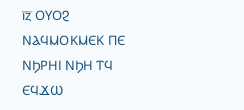ⲓ̅ⲍ̅ ⲞⲨⲞϨ ⲚⲀϤⲘⲞⲔⲘⲈⲔ ⲠⲈ ⲚϦⲢⲎⲒ ⲚϦⲎ ⲦϤ ⲈϤϪⲰ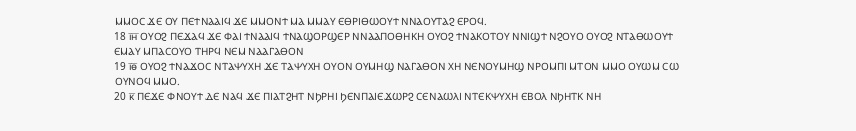ⲘⲘⲞⲤ ϪⲈ ⲞⲨ ⲠⲈϮⲚⲀⲀⲒϤ ϪⲈ ⲘⲘⲞⲚϮ ⲘⲀ ⲘⲘⲀⲨ ⲈⲐⲢⲒⲐⲰⲞⲨϮ ⲚⲚⲀⲞⲨⲦⲀϨ ⲈⲢⲞϤ.
18 ⲓ̅ⲏ̅ ⲞⲨⲞϨ ⲠⲈϪⲀϤ ϪⲈ ⲪⲀⲒ ϮⲚⲀⲀⲒϤ ϮⲚⲀϢⲞⲢϢⲈⲢ ⲚⲚⲀⲀⲠⲞⲐⲎⲔⲎ ⲞⲨⲞϨ ϮⲚⲀⲔⲞⲦⲞⲨ ⲚⲚⲒϢϮ ⲚϨⲞⲨⲞ ⲞⲨⲞϨ ⲚⲦⲀⲐⲰⲞⲨϮ ⲈⲘⲀⲨ ⲘⲠⲀⲤⲞⲨⲞ ⲦⲎⲢϤ ⲚⲈⲘ ⲚⲀⲀⲄⲀⲐⲞⲚ
19 ⲓ̅ⲑ̅ ⲞⲨⲞϨ ϮⲚⲀϪⲞⲤ ⲚⲦⲀⲮⲨⲬⲎ ϪⲈ ⲦⲀⲮⲨⲬⲎ ⲞⲨⲞⲚ ⲞⲨⲘⲎϢ ⲚⲀⲄⲀⲐⲞⲚ ⲬⲎ ⲚⲈⲚⲞⲨⲘⲎϢ ⲚⲢⲞⲘⲠⲒ ⲘⲦⲞⲚ ⲘⲘⲞ ⲞⲨⲰⲘ ⲤⲰ ⲞⲨⲚⲞϤ ⲘⲘⲞ.
20 ⲕ̅ ⲠⲈϪⲈ ⲪⲚⲞⲨϮ ⲆⲈ ⲚⲀϤ ϪⲈ ⲠⲒⲀⲦϨⲎⲦ ⲚϦⲢⲎⲒ ϦⲈⲚⲠⲀⲒⲈϪⲰⲢϨ ⲤⲈⲚⲀⲰⲖⲒ ⲚⲦⲈⲔⲮⲨⲬⲎ ⲈⲂⲞⲖ ⲚϦⲎⲦⲔ ⲚⲎ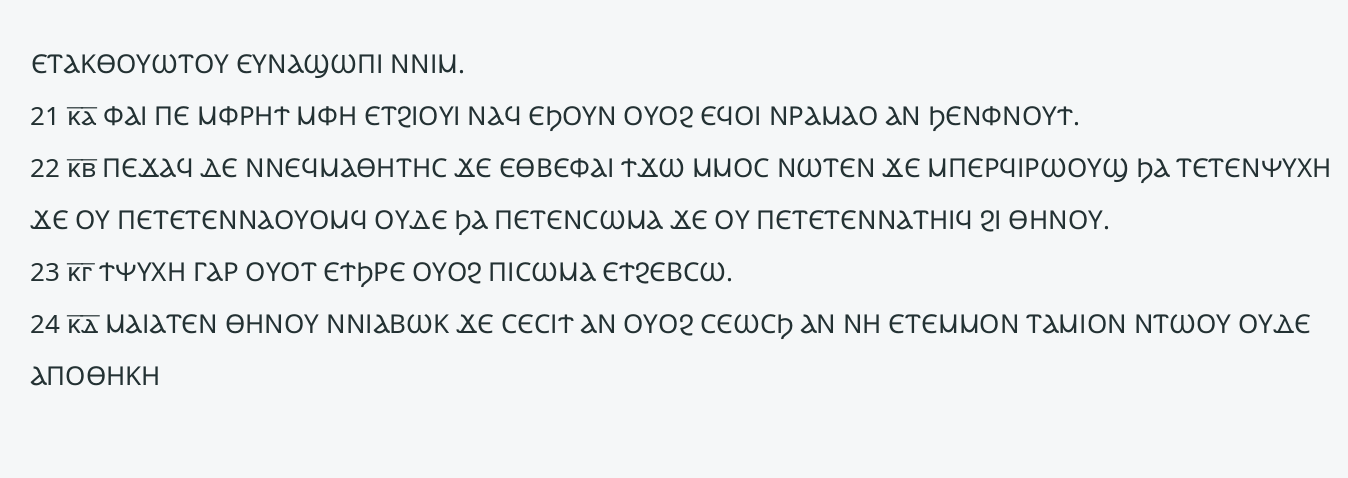ⲈⲦⲀⲔⲐⲞⲨⲰⲦⲞⲨ ⲈⲨⲚⲀϢⲰⲠⲒ ⲚⲚⲒⲘ.
21 ⲕ̅ⲁ̅ ⲪⲀⲒ ⲠⲈ ⲘⲪⲢⲎϮ ⲘⲪⲎ ⲈⲦϨⲒⲞⲨⲒ ⲚⲀϤ ⲈϦⲞⲨⲚ ⲞⲨⲞϨ ⲈϤⲞⲒ ⲚⲢⲀⲘⲀⲞ ⲀⲚ ϦⲈⲚⲪⲚⲞⲨϮ.
22 ⲕ̅ⲃ̅ ⲠⲈϪⲀϤ ⲆⲈ ⲚⲚⲈϤⲘⲀⲐⲎⲦⲎⲤ ϪⲈ ⲈⲐⲂⲈⲪⲀⲒ ϮϪⲰ ⲘⲘⲞⲤ ⲚⲰⲦⲈⲚ ϪⲈ ⲘⲠⲈⲢϤⲒⲢⲰⲞⲨϢ ϦⲀ ⲦⲈⲦⲈⲚⲮⲨⲬⲎ ϪⲈ ⲞⲨ ⲠⲈⲦⲈⲦⲈⲚⲚⲀⲞⲨⲞⲘϤ ⲞⲨⲆⲈ ϦⲀ ⲠⲈⲦⲈⲚⲤⲰⲘⲀ ϪⲈ ⲞⲨ ⲠⲈⲦⲈⲦⲈⲚⲚⲀⲦⲎⲒϤ ϨⲒ ⲐⲎⲚⲞⲨ.
23 ⲕ̅ⲅ̅ ϮⲮⲨⲬⲎ ⲄⲀⲢ ⲞⲨⲞⲦ ⲈϮϦⲢⲈ ⲞⲨⲞϨ ⲠⲒⲤⲰⲘⲀ ⲈϮϨⲈⲂⲤⲰ.
24 ⲕ̅ⲇ̅ ⲘⲀⲒⲀⲦⲈⲚ ⲐⲎⲚⲞⲨ ⲚⲚⲒⲀⲂⲰⲔ ϪⲈ ⲤⲈⲤⲒϮ ⲀⲚ ⲞⲨⲞϨ ⲤⲈⲰⲤϦ ⲀⲚ ⲚⲎ ⲈⲦⲈⲘⲘⲞⲚ ⲦⲀⲘⲒⲞⲚ ⲚⲦⲰⲞⲨ ⲞⲨⲆⲈ ⲀⲠⲞⲐⲎⲔⲎ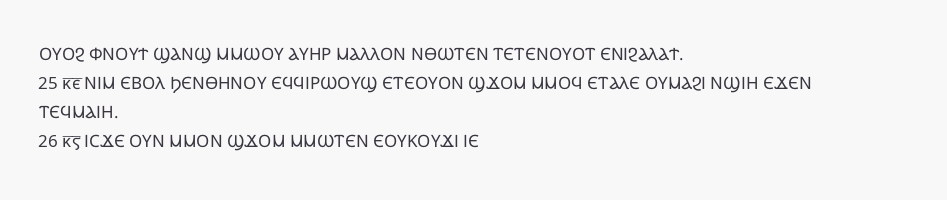ⲞⲨⲞϨ ⲪⲚⲞⲨϮ ϢⲀⲚϢ ⲘⲘⲰⲞⲨ ⲀⲨⲎⲢ ⲘⲀⲖⲖⲞⲚ ⲚⲐⲰⲦⲈⲚ ⲦⲈⲦⲈⲚⲞⲨⲞⲦ ⲈⲚⲒϨⲀⲖⲀϮ.
25 ⲕ̅ⲉ̅ ⲚⲒⲘ ⲈⲂⲞⲖ ϦⲈⲚⲐⲎⲚⲞⲨ ⲈϤϤⲒⲢⲰⲞⲨϢ ⲈⲦⲈⲞⲨⲞⲚ ϢϪⲞⲘ ⲘⲘⲞϤ ⲈⲦⲀⲖⲈ ⲞⲨⲘⲀϨⲒ ⲚϢⲒⲎ ⲈϪⲈⲚ ⲦⲈϤⲘⲀⲒⲎ.
26 ⲕ̅ⲋ̅ ⲒⲤϪⲈ ⲞⲨⲚ ⲘⲘⲞⲚ ϢϪⲞⲘ ⲘⲘⲰⲦⲈⲚ ⲈⲞⲨⲔⲞⲨϪⲒ ⲒⲈ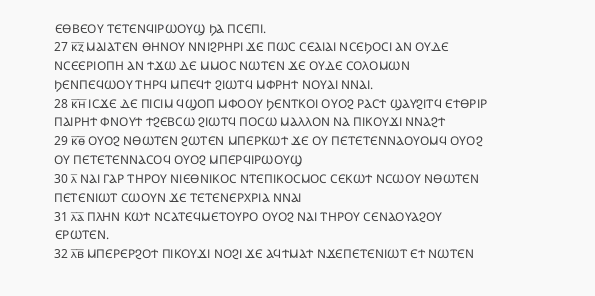ⲈⲐⲂⲈⲞⲨ ⲦⲈⲦⲈⲚϤⲒⲢⲰⲞⲨϢ ϦⲀ ⲠⲤⲈⲠⲒ.
27 ⲕ̅ⲍ̅ ⲘⲀⲒⲀⲦⲈⲚ ⲐⲎⲚⲞⲨ ⲚⲚⲒϨⲢⲎⲢⲒ ϪⲈ ⲠⲰⲤ ⲤⲈⲀⲒⲀⲒ ⲚⲤⲈϦⲞⲤⲒ ⲀⲚ ⲞⲨⲆⲈ ⲚⲤⲈⲈⲢⲒⲞⲠⲎ ⲀⲚ ϮϪⲰ ⲆⲈ ⲘⲘⲞⲤ ⲚⲰⲦⲈⲚ ϪⲈ ⲞⲨⲆⲈ ⲤⲞⲖⲞⲘⲰⲚ ϦⲈⲚⲠⲈϤⲰⲞⲨ ⲦⲎⲢϤ ⲘⲠⲈϤϮ ϨⲒⲰⲦϤ ⲘⲪⲢⲎϮ ⲚⲞⲨⲀⲒ ⲚⲚⲀⲒ.
28 ⲕ̅ⲏ̅ ⲒⲤϪⲈ ⲆⲈ ⲠⲒⲤⲒⲘ ϤϢⲞⲠ ⲘⲪⲞⲞⲨ ϦⲈⲚⲦⲔⲞⲒ ⲞⲨⲞϨ ⲢⲀⲤϮ ϢⲀⲨϨⲒⲦϤ ⲈϮⲐⲢⲒⲢ ⲠⲀⲒⲢⲎϮ ⲪⲚⲞⲨϮ ϮϨⲈⲂⲤⲰ ϨⲒⲰⲦϤ ⲠⲞⲤⲰ ⲘⲀⲖⲖⲞⲚ ⲚⲀ ⲠⲒⲔⲞⲨϪⲒ ⲚⲚⲀϨϮ
29 ⲕ̅ⲑ̅ ⲞⲨⲞϨ ⲚⲐⲰⲦⲈⲚ ϨⲰⲦⲈⲚ ⲘⲠⲈⲢⲔⲰϮ ϪⲈ ⲞⲨ ⲠⲈⲦⲈⲦⲈⲚⲚⲀⲞⲨⲞⲘϤ ⲞⲨⲞϨ ⲞⲨ ⲠⲈⲦⲈⲦⲈⲚⲚⲀⲤⲞϤ ⲞⲨⲞϨ ⲘⲠⲈⲢϤⲒⲢⲰⲞⲨϢ
30 ⲗ̅ ⲚⲀⲒ ⲄⲀⲢ ⲦⲎⲢⲞⲨ ⲚⲒⲈⲐⲚⲒⲔⲞⲤ ⲚⲦⲈⲠⲒⲔⲞⲤⲘⲞⲤ ⲤⲈⲔⲰϮ ⲚⲤⲰⲞⲨ ⲚⲐⲰⲦⲈⲚ ⲠⲈⲦⲈⲚⲒⲰⲦ ⲤⲰⲞⲨⲚ ϪⲈ ⲦⲈⲦⲈⲚⲈⲢⲬⲢⲒⲀ ⲚⲚⲀⲒ
31 ⲗ̅ⲁ̅ ⲠⲖⲎⲚ ⲔⲰϮ ⲚⲤⲀⲦⲈϤⲘⲈⲦⲞⲨⲢⲞ ⲞⲨⲞϨ ⲚⲀⲒ ⲦⲎⲢⲞⲨ ⲤⲈⲚⲀⲞⲨⲀϨⲞⲨ ⲈⲢⲰⲦⲈⲚ.
32 ⲗ̅ⲃ̅ ⲘⲠⲈⲢⲈⲢϨⲞϮ ⲠⲒⲔⲞⲨϪⲒ ⲚⲞϨⲒ ϪⲈ ⲀϤϮⲘⲀϮ ⲚϪⲈⲠⲈⲦⲈⲚⲒⲰⲦ ⲈϮ ⲚⲰⲦⲈⲚ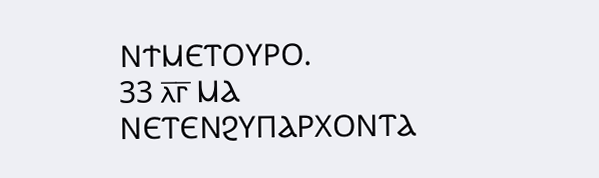ⲚϮⲘⲈⲦⲞⲨⲢⲞ.
33 ⲗ̅ⲅ̅ ⲘⲀ ⲚⲈⲦⲈⲚϨⲨⲠⲀⲢⲬⲞⲚⲦⲀ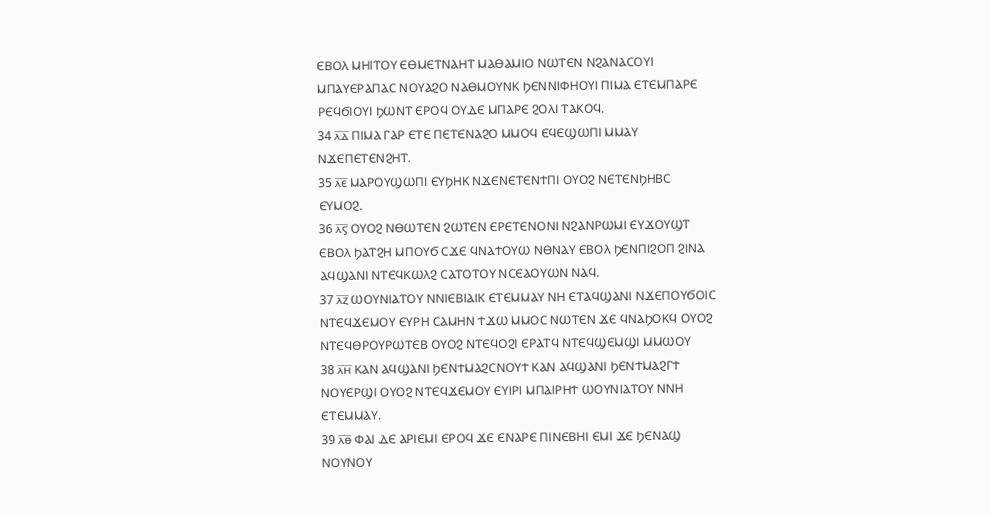ⲈⲂⲞⲖ ⲘⲎⲒⲦⲞⲨ ⲈⲐⲘⲈⲦⲚⲀⲎⲦ ⲘⲀⲐⲀⲘⲒⲞ ⲚⲰⲦⲈⲚ ⲚϨⲀⲚⲀⲤⲞⲨⲒ ⲘⲠⲀⲨⲈⲢⲀⲠⲀⲤ ⲚⲞⲨⲀϨⲞ ⲚⲀⲐⲘⲞⲨⲚⲔ ϦⲈⲚⲚⲒⲪⲎⲞⲨⲒ ⲠⲒⲘⲀ ⲈⲦⲈⲘⲠⲀⲢⲈ ⲢⲈϤϬⲒⲞⲨⲒ ϦⲰⲚⲦ ⲈⲢⲞϤ ⲞⲨⲆⲈ ⲘⲠⲀⲢⲈ ϨⲞⲖⲒ ⲦⲀⲔⲞϤ.
34 ⲗ̅ⲇ̅ ⲠⲒⲘⲀ ⲄⲀⲢ ⲈⲦⲈ ⲠⲈⲦⲈⲚⲀϨⲞ ⲘⲘⲞϤ ⲈϤⲈϢⲰⲠⲒ ⲘⲘⲀⲨ ⲚϪⲈⲠⲈⲦⲈⲚϨⲎⲦ.
35 ⲗ̅ⲉ̅ ⲘⲀⲢⲞⲨϢⲰⲠⲒ ⲈⲨϦⲎⲔ ⲚϪⲈⲚⲈⲦⲈⲚϮⲠⲒ ⲞⲨⲞϨ ⲚⲈⲦⲈⲚϦⲎⲂⲤ ⲈⲨⲘⲞϨ.
36 ⲗ̅ⲋ̅ ⲞⲨⲞϨ ⲚⲐⲰⲦⲈⲚ ϨⲰⲦⲈⲚ ⲈⲢⲈⲦⲈⲚⲞⲚⲒ ⲚϨⲀⲚⲢⲰⲘⲒ ⲈⲨϪⲞⲨϢⲦ ⲈⲂⲞⲖ ϦⲀⲦϨⲎ ⲘⲠⲞⲨϬ ⲤϪⲈ ϤⲚⲀϮⲞⲨⲰ ⲚⲐⲚⲀⲨ ⲈⲂⲞⲖ ϦⲈⲚⲠⲒϨⲞⲠ ϨⲒⲚⲀ ⲀϤϢⲀⲚⲒ ⲚⲦⲈϤⲔⲰⲖϨ ⲤⲀⲦⲞⲦⲞⲨ ⲚⲤⲈⲀⲞⲨⲰⲚ ⲚⲀϤ.
37 ⲗ̅ⲍ̅ ⲰⲞⲨⲚⲒⲀⲦⲞⲨ ⲚⲚⲒⲈⲂⲒⲀⲒⲔ ⲈⲦⲈⲘⲘⲀⲨ ⲚⲎ ⲈⲦⲀϤϢⲀⲚⲒ ⲚϪⲈⲠⲞⲨϬⲞⲒⲤ ⲚⲦⲈϤϪⲈⲘⲞⲨ ⲈⲨⲢⲎ ⲤⲀⲘⲎⲚ ϮϪⲰ ⲘⲘⲞⲤ ⲚⲰⲦⲈⲚ ϪⲈ ϤⲚⲀϦⲞⲔϤ ⲞⲨⲞϨ ⲚⲦⲈϤⲐⲢⲞⲨⲢⲰⲦⲈⲂ ⲞⲨⲞϨ ⲚⲦⲈϤⲞϨⲒ ⲈⲢⲀⲦϤ ⲚⲦⲈϤϢⲈⲘϢⲒ ⲘⲘⲰⲞⲨ
38 ⲗ̅ⲏ̅ ⲔⲀⲚ ⲀϤϢⲀⲚⲒ ϦⲈⲚϮⲘⲀϨⲤⲚⲞⲨϮ ⲔⲀⲚ ⲀϤϢⲀⲚⲒ ϦⲈⲚϮⲘⲀϨⲄϮ ⲚⲞⲨⲈⲢϢⲒ ⲞⲨⲞϨ ⲚⲦⲈϤϪⲈⲘⲞⲨ ⲈⲨⲒⲢⲒ ⲘⲠⲀⲒⲢⲎϮ ⲰⲞⲨⲚⲒⲀⲦⲞⲨ ⲚⲚⲎ ⲈⲦⲈⲘⲘⲀⲨ.
39 ⲗ̅ⲑ̅ ⲪⲀⲒ ⲆⲈ ⲀⲢⲒⲈⲘⲒ ⲈⲢⲞϤ ϪⲈ ⲈⲚⲀⲢⲈ ⲠⲒⲚⲈⲂⲎⲒ ⲈⲘⲒ ϪⲈ ϦⲈⲚⲀϢ ⲚⲞⲨⲚⲞⲨ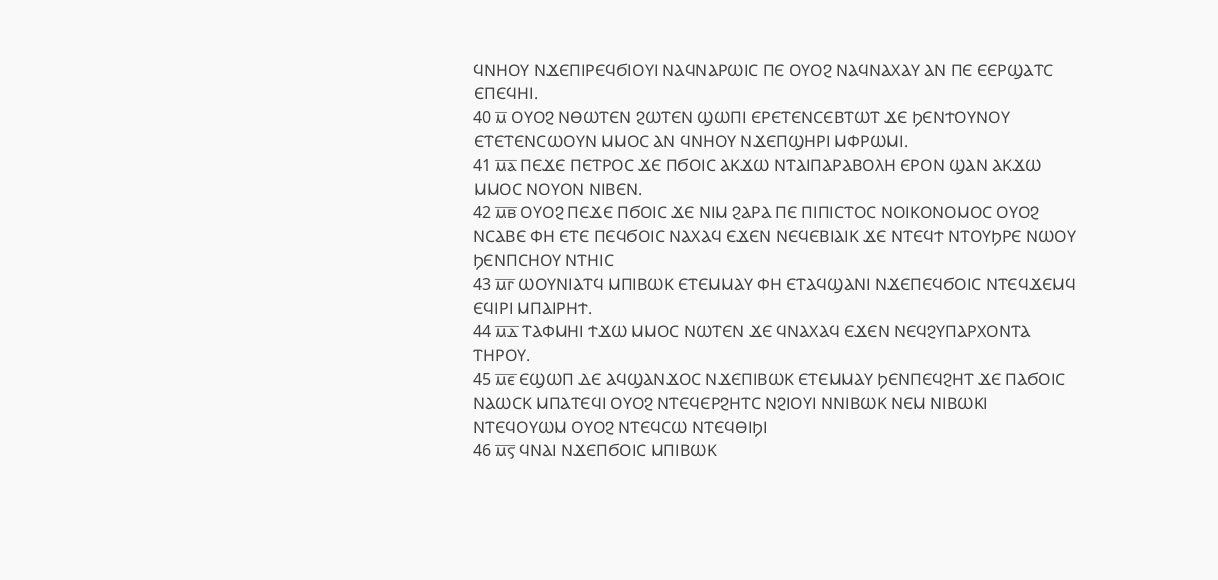ϤⲚⲎⲞⲨ ⲚϪⲈⲠⲒⲢⲈϤϬⲒⲞⲨⲒ ⲚⲀϤⲚⲀⲢⲰⲒⲤ ⲠⲈ ⲞⲨⲞϨ ⲚⲀϤⲚⲀⲬⲀⲨ ⲀⲚ ⲠⲈ ⲈⲈⲢϢⲀⲦⲤ ⲈⲠⲈϤⲎⲒ.
40 ⲙ̅ ⲞⲨⲞϨ ⲚⲐⲰⲦⲈⲚ ϨⲰⲦⲈⲚ ϢⲰⲠⲒ ⲈⲢⲈⲦⲈⲚⲤⲈⲂⲦⲰⲦ ϪⲈ ϦⲈⲚϮⲞⲨⲚⲞⲨ ⲈⲦⲈⲦⲈⲚⲤⲰⲞⲨⲚ ⲘⲘⲞⲤ ⲀⲚ ϤⲚⲎⲞⲨ ⲚϪⲈⲠϢⲎⲢⲒ ⲘⲪⲢⲰⲘⲒ.
41 ⲙ̅ⲁ̅ ⲠⲈϪⲈ ⲠⲈⲦⲢⲞⲤ ϪⲈ ⲠϬⲞⲒⲤ ⲀⲔϪⲰ ⲚⲦⲀⲒⲠⲀⲢⲀⲂⲞⲖⲎ ⲈⲢⲞⲚ ϢⲀⲚ ⲀⲔϪⲰ ⲘⲘⲞⲤ ⲚⲞⲨⲞⲚ ⲚⲒⲂⲈⲚ.
42 ⲙ̅ⲃ̅ ⲞⲨⲞϨ ⲠⲈϪⲈ ⲠϬⲞⲒⲤ ϪⲈ ⲚⲒⲘ ϨⲀⲢⲀ ⲠⲈ ⲠⲒⲠⲒⲤⲦⲞⲤ ⲚⲞⲒⲔⲞⲚⲞⲘⲞⲤ ⲞⲨⲞϨ ⲚⲤⲀⲂⲈ ⲪⲎ ⲈⲦⲈ ⲠⲈϤϬⲞⲒⲤ ⲚⲀⲬⲀϤ ⲈϪⲈⲚ ⲚⲈϤⲈⲂⲒⲀⲒⲔ ϪⲈ ⲚⲦⲈϤϮ ⲚⲦⲞⲨϦⲢⲈ ⲚⲰⲞⲨ ϦⲈⲚⲠⲤⲎⲞⲨ ⲚⲦⲎⲒⲤ
43 ⲙ̅ⲅ̅ ⲰⲞⲨⲚⲒⲀⲦϤ ⲘⲠⲒⲂⲰⲔ ⲈⲦⲈⲘⲘⲀⲨ ⲪⲎ ⲈⲦⲀϤϢⲀⲚⲒ ⲚϪⲈⲠⲈϤϬⲞⲒⲤ ⲚⲦⲈϤϪⲈⲘϤ ⲈϤⲒⲢⲒ ⲘⲠⲀⲒⲢⲎϮ.
44 ⲙ̅ⲇ̅ ⲦⲀⲪⲘⲎⲒ ϮϪⲰ ⲘⲘⲞⲤ ⲚⲰⲦⲈⲚ ϪⲈ ϤⲚⲀⲬⲀϤ ⲈϪⲈⲚ ⲚⲈϤϨⲨⲠⲀⲢⲬⲞⲚⲦⲀ ⲦⲎⲢⲞⲨ.
45 ⲙ̅ⲉ̅ ⲈϢⲰⲠ ⲆⲈ ⲀϤϢⲀⲚϪⲞⲤ ⲚϪⲈⲠⲒⲂⲰⲔ ⲈⲦⲈⲘⲘⲀⲨ ϦⲈⲚⲠⲈϤϨⲎⲦ ϪⲈ ⲠⲀϬⲞⲒⲤ ⲚⲀⲰⲤⲔ ⲘⲠⲀⲦⲈϤⲒ ⲞⲨⲞϨ ⲚⲦⲈϤⲈⲢϨⲎⲦⲤ ⲚϨⲒⲞⲨⲒ ⲚⲚⲒⲂⲰⲔ ⲚⲈⲘ ⲚⲒⲂⲰⲔⲒ ⲚⲦⲈϤⲞⲨⲰⲘ ⲞⲨⲞϨ ⲚⲦⲈϤⲤⲰ ⲚⲦⲈϤⲐⲒϦⲒ
46 ⲙ̅ⲋ̅ ϤⲚⲀⲒ ⲚϪⲈⲠϬⲞⲒⲤ ⲘⲠⲒⲂⲰⲔ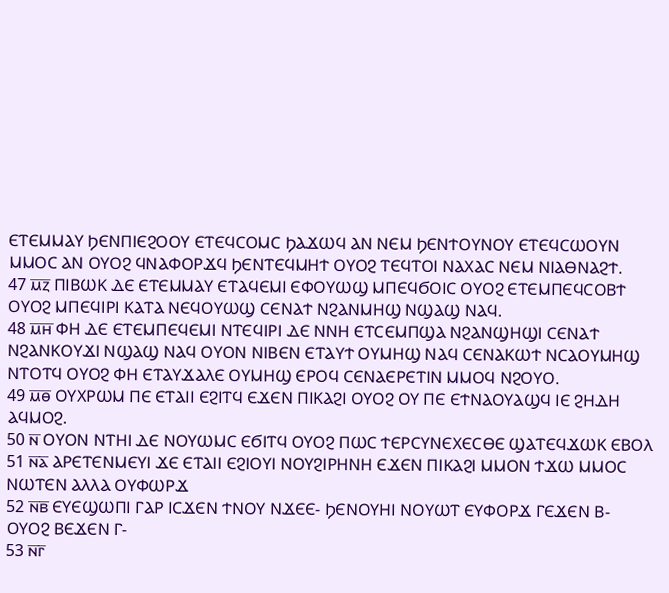ⲈⲦⲈⲘⲘⲀⲨ ϦⲈⲚⲠⲒⲈϨⲞⲞⲨ ⲈⲦⲈϤⲤⲞⲘⲤ ϦⲀϪⲰϤ ⲀⲚ ⲚⲈⲘ ϦⲈⲚϮⲞⲨⲚⲞⲨ ⲈⲦⲈϤⲤⲰⲞⲨⲚ ⲘⲘⲞⲤ ⲀⲚ ⲞⲨⲞϨ ϤⲚⲀⲪⲞⲢϪϤ ϦⲈⲚⲦⲈϤⲘⲎϮ ⲞⲨⲞϨ ⲦⲈϤⲦⲞⲒ ⲚⲀⲬⲀⲤ ⲚⲈⲘ ⲚⲒⲀⲐⲚⲀϨϮ.
47 ⲙ̅ⲍ̅ ⲠⲒⲂⲰⲔ ⲆⲈ ⲈⲦⲈⲘⲘⲀⲨ ⲈⲦⲀϤⲈⲘⲒ ⲈⲪⲞⲨⲰϢ ⲘⲠⲈϤϬⲞⲒⲤ ⲞⲨⲞϨ ⲈⲦⲈⲘⲠⲈϤⲤⲞⲂϮ ⲞⲨⲞϨ ⲘⲠⲈϤⲒⲢⲒ ⲔⲀⲦⲀ ⲚⲈϤⲞⲨⲰϢ ⲤⲈⲚⲀϮ ⲚϨⲀⲚⲘⲎϢ ⲚϢⲀϢ ⲚⲀϤ.
48 ⲙ̅ⲏ̅ ⲪⲎ ⲆⲈ ⲈⲦⲈⲘⲠⲈϤⲈⲘⲒ ⲚⲦⲈϤⲒⲢⲒ ⲆⲈ ⲚⲚⲎ ⲈⲦⲤⲈⲘⲠϢⲀ ⲚϨⲀⲚϢⲎϢⲒ ⲤⲈⲚⲀϮ ⲚϨⲀⲚⲔⲞⲨϪⲒ ⲚϢⲀϢ ⲚⲀϤ ⲞⲨⲞⲚ ⲚⲒⲂⲈⲚ ⲈⲦⲀⲨϮ ⲞⲨⲘⲎϢ ⲚⲀϤ ⲤⲈⲚⲀⲔⲰϮ ⲚⲤⲀⲞⲨⲘⲎϢ ⲚⲦⲞⲦϤ ⲞⲨⲞϨ ⲪⲎ ⲈⲦⲀⲨϪⲀⲖⲈ ⲞⲨⲘⲎϢ ⲈⲢⲞϤ ⲤⲈⲚⲀⲈⲢⲈⲦⲒⲚ ⲘⲘⲞϤ ⲚϨⲞⲨⲞ.
49 ⲙ̅ⲑ̅ ⲞⲨⲬⲢⲰⲘ ⲠⲈ ⲈⲦⲀⲒⲒ ⲈϨⲒⲦϤ ⲈϪⲈⲚ ⲠⲒⲔⲀϨⲒ ⲞⲨⲞϨ ⲞⲨ ⲠⲈ ⲈϮⲚⲀⲞⲨⲀϢϤ ⲒⲈ ϨⲎⲆⲎ ⲀϤⲘⲞϨ.
50 ⲛ̅ ⲞⲨⲞⲚ ⲚⲦⲎⲒ ⲆⲈ ⲚⲞⲨⲰⲘⲤ ⲈϬⲒⲦϤ ⲞⲨⲞϨ ⲠⲰⲤ ϮⲈⲢⲤⲨⲚⲈⲬⲈⲤⲐⲈ ϢⲀⲦⲈϤϪⲰⲔ ⲈⲂⲞⲖ
51 ⲛ̅ⲁ̅ ⲀⲢⲈⲦⲈⲚⲘⲈⲨⲒ ϪⲈ ⲈⲦⲀⲒⲒ ⲈϨⲒⲞⲨⲒ ⲚⲞⲨϨⲒⲢⲎⲚⲎ ⲈϪⲈⲚ ⲠⲒⲔⲀϨⲒ ⲘⲘⲞⲚ ϮϪⲰ ⲘⲘⲞⲤ ⲚⲰⲦⲈⲚ ⲀⲖⲖⲀ ⲞⲨⲪⲰⲢϪ
52 ⲛ̅ⲃ̅ ⲈⲨⲈϢⲰⲠⲒ ⲄⲀⲢ ⲒⲤϪⲈⲚ ϮⲚⲞⲨ ⲚϪⲈⲈ- ϦⲈⲚⲞⲨⲎⲒ ⲚⲞⲨⲰⲦ ⲈⲨⲪⲞⲢϪ ⲄⲈϪⲈⲚ Ⲃ- ⲞⲨⲞϨ ⲂⲈϪⲈⲚ Ⲅ-
53 ⲛ̅ⲅ̅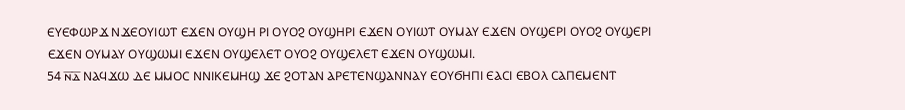ⲈⲨⲈⲪⲰⲢϪ ⲚϪⲈⲞⲨⲒⲰⲦ ⲈϪⲈⲚ ⲞⲨϢⲎ ⲢⲒ ⲞⲨⲞϨ ⲞⲨϢⲎⲢⲒ ⲈϪⲈⲚ ⲞⲨⲒⲰⲦ ⲞⲨⲘⲀⲨ ⲈϪⲈⲚ ⲞⲨϢⲈⲢⲒ ⲞⲨⲞϨ ⲞⲨϢⲈⲢⲒ ⲈϪⲈⲚ ⲞⲨⲘⲀⲨ ⲞⲨϢⲰⲘⲒ ⲈϪⲈⲚ ⲞⲨϢⲈⲖⲈⲦ ⲞⲨⲞϨ ⲞⲨϢⲈⲖⲈⲦ ⲈϪⲈⲚ ⲞⲨϢⲰⲘⲒ.
54 ⲛ̅ⲇ̅ ⲚⲀϤϪⲰ ⲆⲈ ⲘⲘⲞⲤ ⲚⲚⲒⲔⲈⲘⲎϢ ϪⲈ ϨⲞⲦⲀⲚ ⲀⲢⲈⲦⲈⲚϢⲀⲚⲚⲀⲨ ⲈⲞⲨϬⲎⲠⲒ ⲈⲀⲤⲒ ⲈⲂⲞⲖ ⲤⲀⲠⲈⲘⲈⲚⲦ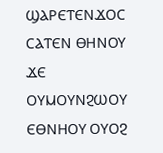ϢⲀⲢⲈⲦⲈⲚϪⲞⲤ ⲤⲀⲦⲈⲚ ⲐⲎⲚⲞⲨ ϪⲈ ⲞⲨⲘⲞⲨⲚϨⲰⲞⲨ ⲈⲐⲚⲎⲞⲨ ⲞⲨⲞϨ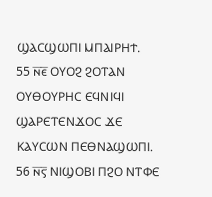ϢⲀⲤϢⲰⲠⲒ ⲘⲠⲀⲒⲢⲎϮ.
55 ⲛ̅ⲉ̅ ⲞⲨⲞϨ ϨⲞⲦⲀⲚ ⲞⲨⲐⲞⲨⲢⲎⲤ ⲈϤⲚⲒϤⲒ ϢⲀⲢⲈⲦⲈⲚϪⲞⲤ ϪⲈ ⲔⲀⲨⲤⲰⲚ ⲠⲈⲐⲚⲀϢⲰⲠⲒ.
56 ⲛ̅ⲋ̅ ⲚⲒϢⲞⲂⲒ ⲠϨⲞ ⲚⲦⲪⲈ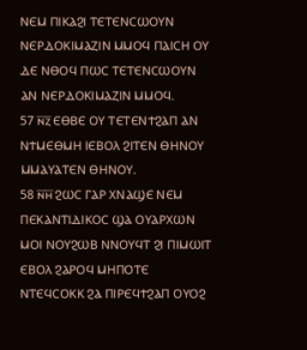ⲚⲈⲘ ⲠⲒⲔⲀϨⲒ ⲦⲈⲦⲈⲚⲤⲰⲞⲨⲚ ⲚⲈⲢⲆⲞⲔⲒⲘⲀⲌⲒⲚ ⲘⲘⲞϤ ⲠⲀⲒⲤⲎ ⲞⲨ ⲆⲈ ⲚⲐⲞϤ ⲠⲰⲤ ⲦⲈⲦⲈⲚⲤⲰⲞⲨⲚ ⲀⲚ ⲚⲈⲢⲆⲞⲔⲒⲘⲀⲌⲒⲚ ⲘⲘⲞϤ.
57 ⲛ̅ⲍ̅ ⲈⲐⲂⲈ ⲞⲨ ⲦⲈⲦⲈⲚϮϨⲀⲠ ⲀⲚ ⲚϮⲘⲈⲐⲘⲎ ⲒⲈⲂⲞⲖ ϨⲒⲦⲈⲚ ⲐⲎⲚⲞⲨ ⲘⲘⲀⲨⲀⲦⲈⲚ ⲐⲎⲚⲞⲨ.
58 ⲛ̅ⲏ̅ ϨⲰⲤ ⲄⲀⲢ ⲬⲚⲀϢⲈ ⲚⲈⲘ ⲠⲈⲔⲀⲚⲦⲒⲆⲒⲔⲞⲤ ϢⲀ ⲞⲨⲀⲢⲬⲰⲚ ⲘⲞⲒ ⲚⲞⲨϨⲰⲂ ⲚⲚⲞⲨϤⲦ ϨⲒ ⲠⲒⲘⲰⲒⲦ ⲈⲂⲞⲖ ϨⲀⲢⲞϤ ⲘⲎⲠⲞⲦⲈ ⲚⲦⲈϤⲤⲞⲔⲔ ϨⲀ ⲠⲒⲢⲈϤϮϨⲀⲠ ⲞⲨⲞϨ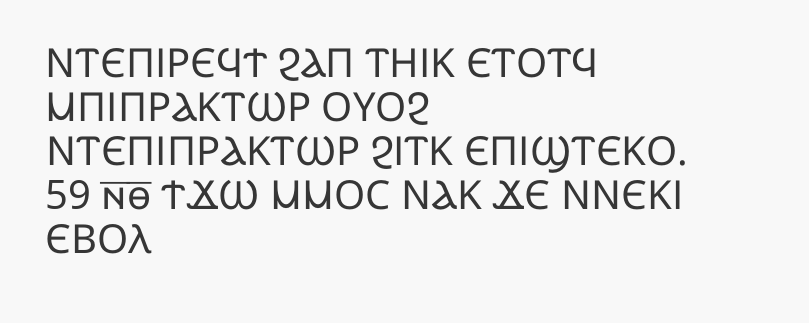ⲚⲦⲈⲠⲒⲢⲈϤϮ ϨⲀⲠ ⲦⲎⲒⲔ ⲈⲦⲞⲦϤ ⲘⲠⲒⲠⲢⲀⲔⲦⲰⲢ ⲞⲨⲞϨ ⲚⲦⲈⲠⲒⲠⲢⲀⲔⲦⲰⲢ ϨⲒⲦⲔ ⲈⲠⲒϢⲦⲈⲔⲞ.
59 ⲛ̅ⲑ̅ ϮϪⲰ ⲘⲘⲞⲤ ⲚⲀⲔ ϪⲈ ⲚⲚⲈⲔⲒ ⲈⲂⲞⲖ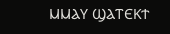ⲘⲘⲀⲨ ϢⲀⲦⲈⲔϮ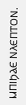ⲘⲠⲒϦⲀⲈ ⲚⲖⲈⲠⲦⲞⲚ.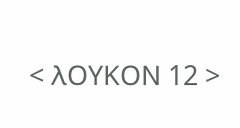< ⲖⲞⲨⲔⲞⲚ 12 >